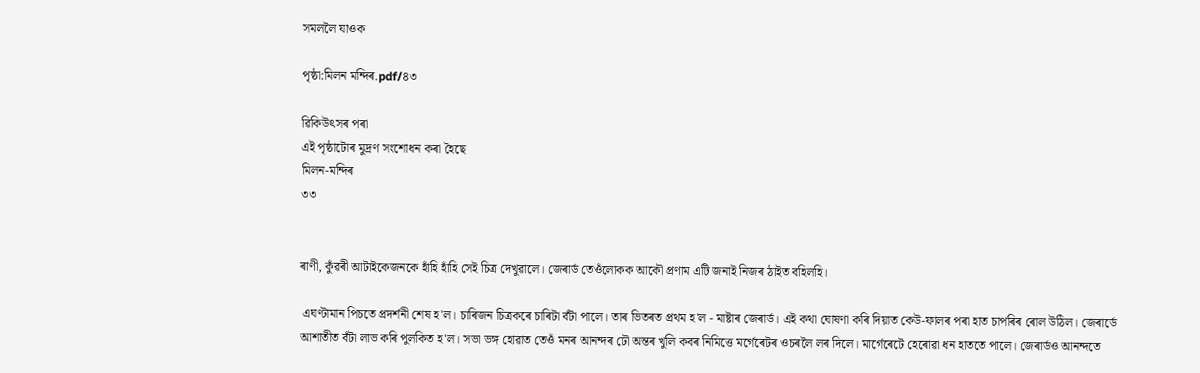সমললৈ যাওক

পৃষ্ঠা:মিলন মন্দিৰ.pdf/৪৩

ৱিকিউৎসৰ পৰা
এই পৃষ্ঠাটোৰ মুদ্ৰণ সংশোধন কৰা হৈছে
মিলন-মন্দিৰ
৩৩


ৰাণী, কুঁৱৰী আটাইকেজনকে হাঁহি হাঁহি সেই চিত্ৰ দেখুৱালে। জেৰাৰ্ড তেওঁলোকক আকৌ প্ৰণাম এটি জনাই নিজৰ ঠাইত বহিলহি।

 এঘণ্টামান পিচতে প্ৰদৰ্শনী শেষ হ'ল। চাৰিজন চিত্ৰকৰে চাৰিটা বঁটা পালে। তাৰ ভিতৰত প্ৰথম হ'ল - মাষ্টাৰ জেৰাৰ্ড। এই কথা ঘোষণা কৰি দিয়াত কেউ-ফালৰ পৰা হাত চাপৰিৰ ৰোল উঠিল। জেৰাৰ্ডে আশাতীত বঁটা লাভ কৰি পুলকিত হ'ল। সভা ভঙ্গ হোৱাত তেওঁ মনৰ আনন্দৰ ঢৌ অন্তৰ খুলি কবৰ নিমিত্তে মৰ্গেৰেটৰ ওচৰলৈ লৰ দিলে। মাৰ্গেৰেটে হেৰোৱা ধন হাততে পালে। জেৰাৰ্ডও আনন্দতে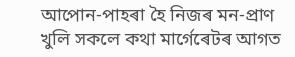আপোন-পাহৰা হৈ নিজৰ মন-প্ৰাণ খুলি সকলে কথা মাৰ্গেৰেটৰ আগত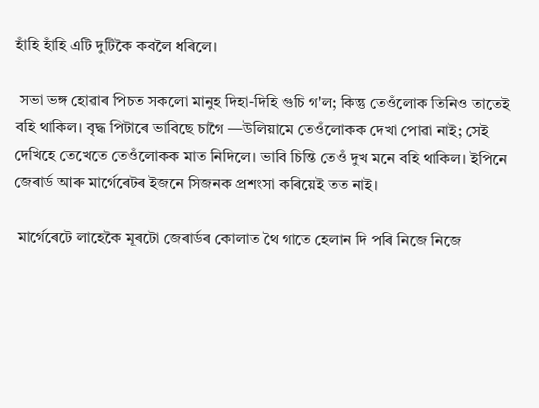হাঁহি হাঁহি এটি দুটিকৈ কবলৈ ধৰিলে।

 সভা ভঙ্গ হোৱাৰ পিচত সকলো মানুহ দিহা-দিহি গুচি গ'ল; কিন্তু তেওঁলোক তিনিও তাতেই বহি থাকিল। বৃদ্ধ পিটাৰে ভাবিছে চাগৈ —উলিয়ামে তেওঁলোকক দেখা পোৱা নাই; সেই দেখিহে তেখেতে তেওঁলোকক মাত নিদিলে। ভাবি চিন্তি তেওঁ দুখ মনে বহি থাকিল। ইপিনে জেৰাৰ্ড আৰু মাৰ্গেৰেটৰ ইজনে সিজনক প্ৰশংসা কৰিয়েই তত নাই।

 মাৰ্গেৰেটে লাহেকৈ মূৰটো জেৰাৰ্ডৰ কোলাত থৈ গাতে হেলান দি পৰি নিজে নিজে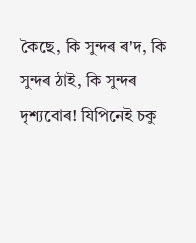কৈছে, কি সুন্দৰ ৰ'দ, কি সুন্দৰ ঠাই, কি সুন্দৰ দৃশ্যবোৰ! যিপিনেই চকু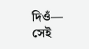দিওঁ— সেই